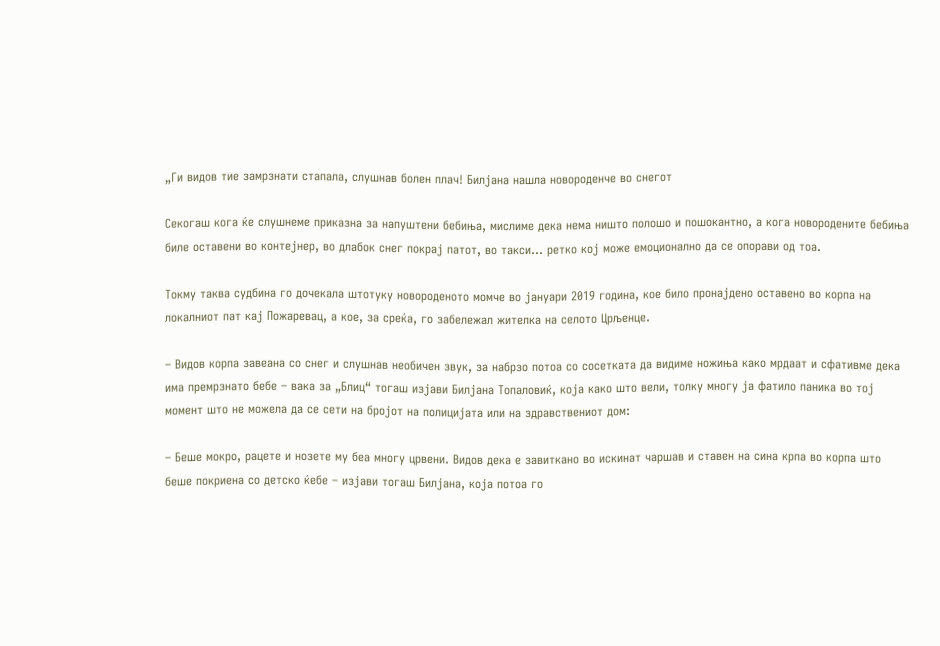„Ги видов тие замрзнати стапала, слушнав болен плач! Билјана нашла новороденче во снегот

Секогаш кога ќе слушнеме приказна за напуштени бебиња, мислиме дека нема ништо полошо и пошокантно, а кога новородените бебиња биле оставени во контејнер, во длабок снег покрај патот, во такси… ретко кој може емоционално да се опорави од тоа.

Токму таква судбина го дочекала штотуку новороденото момче во јануари 2019 година, кое било пронајдено оставено во корпа на локалниот пат кај Пожаревац, а кое, за среќа, го забележал жителка на селото Црљенце.

– Видов корпа завеана со снег и слушнав необичен звук, за набрзо потоа со сосетката да видиме ножиња како мрдаат и сфативме дека има премрзнато бебе – вака за „Блиц“ тогаш изјави Билјана Топаловиќ, која како што вели, толку многу ја фатило паника во тој момент што не можела да се сети на бројот на полицијата или на здравствениот дом:

– Беше мокро, рацете и нозете му беа многу црвени. Видов дека е завиткано во искинат чаршав и ставен на сина крпа во корпа што беше покриена со детско ќебе – изјави тогаш Билјана, која потоа го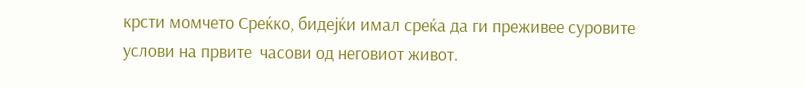крсти момчето Среќко, бидејќи имал среќа да ги преживее суровите услови на првите  часови од неговиот живот.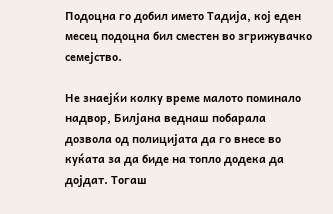Подоцна го добил името Тадија, кој еден месец подоцна бил сместен во згрижувачко семејство.

Не знаејќи колку време малото поминало надвор, Билјана веднаш побарала дозвола од полицијата да го внесе во куќата за да биде на топло додека да дојдат. Тогаш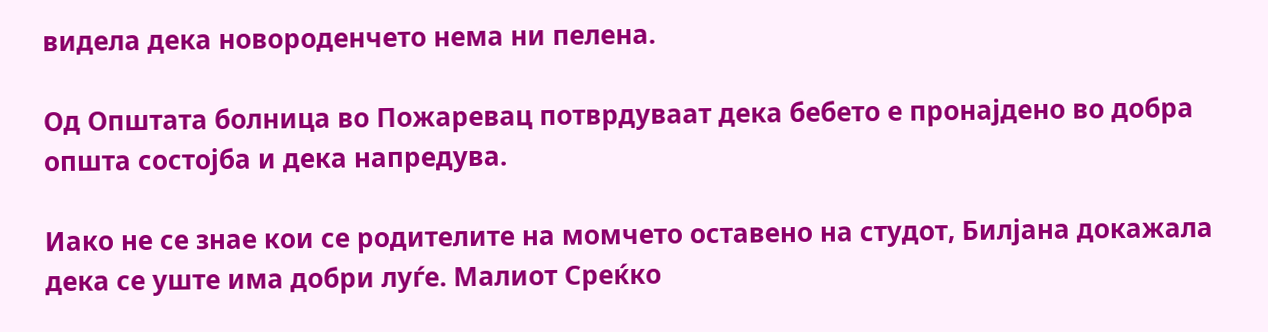видела дека новороденчето нема ни пелена.

Од Општата болница во Пожаревац потврдуваат дека бебето е пронајдено во добра општа состојба и дека напредува.

Иако не се знае кои се родителите на момчето оставено на студот, Билјана докажала дека се уште има добри луѓе. Малиот Среќко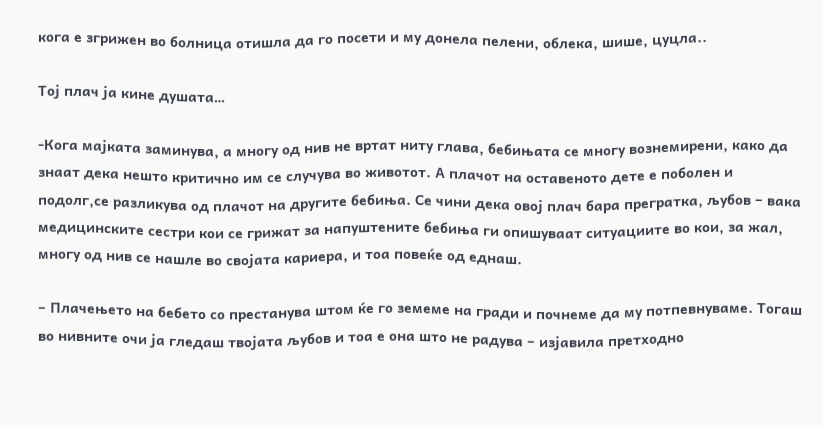кога е згрижен во болница отишла да го посети и му донела пелени, облека, шише, цуцла..

Тој плач ја кине душата…

-Кога мајката заминува, а многу од нив не вртат ниту глава, бебињата се многу вознемирени, како да знаат дека нешто критично им се случува во животот. А плачот на оставеното дете е поболен и подолг,се разликува од плачот на другите бебиња. Се чини дека овој плач бара прегратка, љубов – вака медицинските сестри кои се грижат за напуштените бебиња ги опишуваат ситуациите во кои, за жал, многу од нив се нашле во својата кариера, и тоа повеќе од еднаш.

– Плачењето на бебето со престанува штом ќе го земеме на гради и почнеме да му потпевнуваме. Тогаш во нивните очи ја гледаш твојата љубов и тоа е она што не радува – изјавила претходно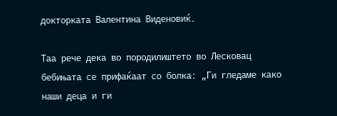докторката Валентина Виденовиќ.

Таа рече дека во породилиштето во Лесковац бебињата се прифаќаат со болка: „Ги гледаме како наши деца и ги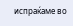испраќаме во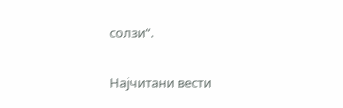солзи“.

Најчитани вести